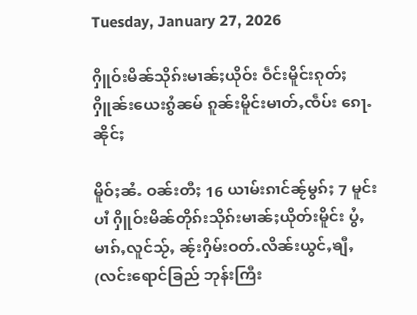Tuesday, January 27, 2026

ႁိူဝ်းမိၼ်သိုၵ်းမၢၼ်ႈယိုဝ်း ဝဵင်းမိူင်းၵုတ်ႈ ႁိူၼ်းယေးၵွႆၼမ် ၵူၼ်းမိူင်းမၢတ်ႇၸဵပ်း ၵေႃႉၼိုင်ႈ

မိူဝ်ႈၼႆႉ ဝၼ်းတီႈ 16 ယၢမ်းၵၢင်ၼႂ်မွၵ်ႈ 7 မူင်းပၢႆ ႁိူဝ်းမိၼ်တိုၵ်းသိုၵ်းမၢၼ်ႈယိုတ်းမိူင်း ပွႆႇမၢၵ်ႇလူင်သႂ်ႇ ၼႂ်းႁိမ်းဝတ်ႉလိၼ်းယွင်ႇၶျီႇ (လင်းရောင်ခြည် ဘုန်းကြီး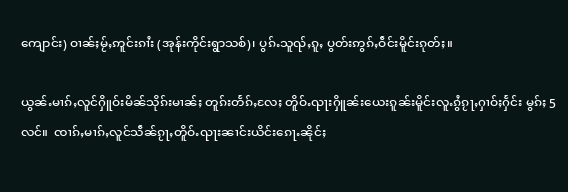ကျောင်း) ဝၢၼ်ႈမႂ်ႇဢူင်းၵၢႆး (အုန်းကိုင်းရွာသစ်)၊ ပွၵ်ႉသူၺ်ႇၵူႇ ပွတ်းဢွၵ်ႇဝဵင်းမိူင်းၵုတ်ႈ။

ယွၼ်ႉမၢၵ်ႇလူင်ႁိူဝ်းမိၼ်သိုၵ်းမၢၼ်ႈ တူၵ်းတႅၵ်ႇလႄႈ တိူဝ်ႉၺႃးႁိူၼ်းယေးၵူၼ်းမိူင်းလူႉၵွႆၵႂႃႇႁၢဝ်ႈႁႅင်း မွၵ်ႈ 5 လင်။  ၸၢၵ်ႇမၢၵ်ႇလူင်သဵၼ်ၵႂႃႇတိူဝ်ႉၺႃးၼၢင်းယိင်းၵေႃႉၼိုင်ႈ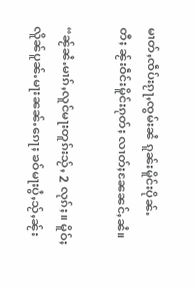မၢတ်ႇၸဵပ်းၵႂႃႇၸွမ်းၼႆ ၵူၼ်းမိူင်းပိုၼ်ႉတီႈ ၼႂ်းဝဵင်းမိူင်းၵုတ်ႈ လၢတ်ႈၼႄၼင်ႇၼႆ။

“ၼႂ်ၼႆႉမၢၵ်ႇလူင်မႃးတူၵ်းသႂ်ႇ 2 လုၵ်ႈ။ မိူဝ်ႈလိူၼ်ပူၼ်ႉမႃးၼၼ်ႉၵေႃႈ ၶဝ်မႃးပွႆႇသႂ်ႇၼႂ်း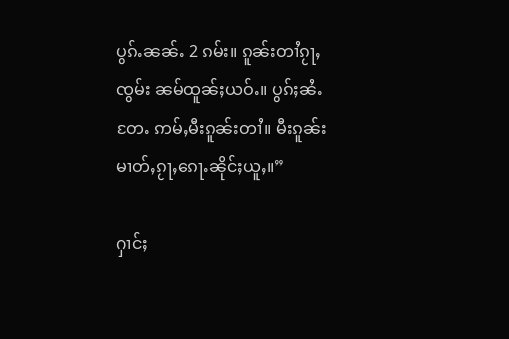ပွၵ်ႉၼၼ်ႉ 2 ၵမ်း။ ၵူၼ်းတၢႆၵႂႃႇၸွမ်း ၼမ်ထူၼ်ႈယဝ်ႉ။ ပွၵ်ႈၼႆႉတႄႉ ဢမ်ႇမီးၵူၼ်းတၢႆ။ မီးၵူၼ်းမၢတ်ႇၵႂႃႇၵေႃႉၼိုင်ႈယူႇ။”

ႁၢင်ႈ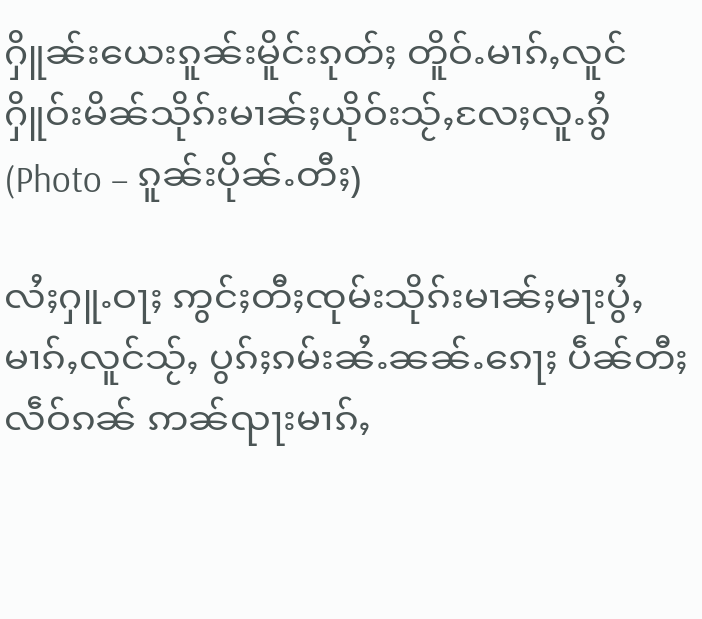ႁိူၼ်းယေးၵူၼ်းမိူင်းၵုတ်ႈ တိူဝ်ႉမၢၵ်ႇလူင်ႁိူဝ်းမိၼ်သိုၵ်းမၢၼ်ႈယိုဝ်းသႂ်ႇလႄႈလူႉၵွႆ (Photo – ၵူၼ်းပိုၼ်ႉတီႈ)

လႆႈႁူႉဝႃႈ ဢွင်ႈတီႈၸုမ်းသိုၵ်းမၢၼ်ႈမႃးပွႆႇမၢၵ်ႇလူင်သႂ်ႇ ပွၵ်ႈၵမ်းၼႆႉၼၼ်ႉၵေႃႈ ပဵၼ်တီႈလဵဝ်ၵၼ် ဢၼ်ၺႃးမၢၵ်ႇ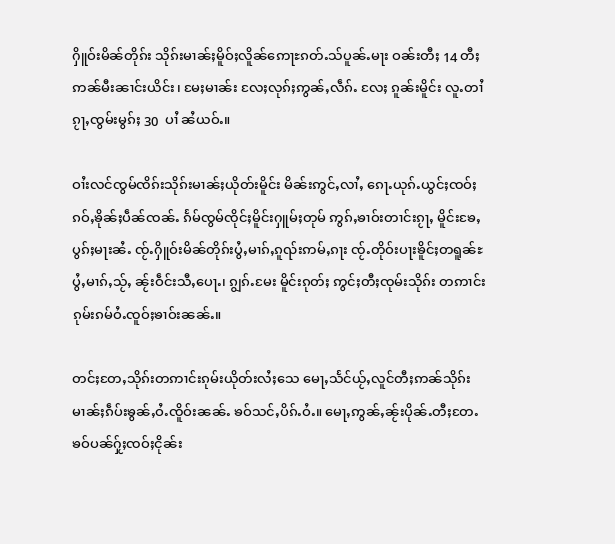ႁိူဝ်းမိၼ်တိုၵ်း သိုၵ်းမၢၼ်ႈမိူဝ်ႈလိူၼ်ဢေႃႊၵတ်ႉသ်ပူၼ်ႉမႃး ဝၼ်းတီႈ 14 တီႈဢၼ်မီးၼၢင်းယိင်း၊ မႄႈမၢၼ်း လႄႈလုၵ်ႈဢွၼ်ႇလဵၵ်ႉ လႄႈ ၵူၼ်းမိူင်း လူႉတၢႆၵႂႃႇၸွမ်းမွၵ်ႈ 30  ပၢႆ ၼႆယဝ်ႉ။

ဝၢႆးလင်ၸွမ်ၸိၵ်းသိုၵ်းမၢၼ်ႈယိုတ်းမိူင်း မိၼ်းဢွင်ႇလၢႆႇ ၵေႃႉယုၵ်ႉယွင်ႈၸဝ်ႈၵဝ်ႇၶိုၼ်ႈပဵၼ်ၸၼ်ႉ ၵႅမ်ၸွမ်ၸိုင်ႈမိူင်းႁူမ်ႈတုမ် ဢွၵ်ႇၶၢဝ်းတၢင်းၵႂႃႇ မိူင်းၶႄႇပွၵ်ႈမႃးၼႆႉ ၸႂ်ႉႁိူဝ်းမိၼ်တိုၵ်းပွႆႇမၢၵ်ႇၵူၺ်းဢမ်ႇၵႃး ၸႂ်ႉတိုဝ်းပႃးၶိူင်ႈတရူၼ်ႊ ပွႆႇမၢၵ်ႇသႂ်ႇ ၼႂ်းဝဵင်းသီႇပေႃႉ၊ ၵျွၵ်ႉမႄး မိူင်းၵုတ်ႈ ဢွင်ႈတီႈၸုမ်းသိုၵ်း တဢၢင်းၵုမ်းၵမ်ဝႆႉၸူဝ်ႈၶၢဝ်းၼၼ်ႉ။

တင်ႈတႄႇသိုၵ်းတဢၢင်းၵုမ်းယိုတ်းလႆႈသေ မေႃႇသႅင်ယႂ်ႇလူင်တီႈဢၼ်သိုၵ်းမၢၼ်ႈၵဵပ်းၶွၼ်ႇဝႆႉၸိူဝ်းၼၼ်ႉ ၶဝ်သင်ႇပိၵ်ႉဝႆႉ။ မေႃႇဢွၼ်ႇၼႂ်းပိုၼ်ႉတီႈတႄႉ ၶဝ်ပၼ်ႁႂ်ႈၸဝ်ႈငိုၼ်း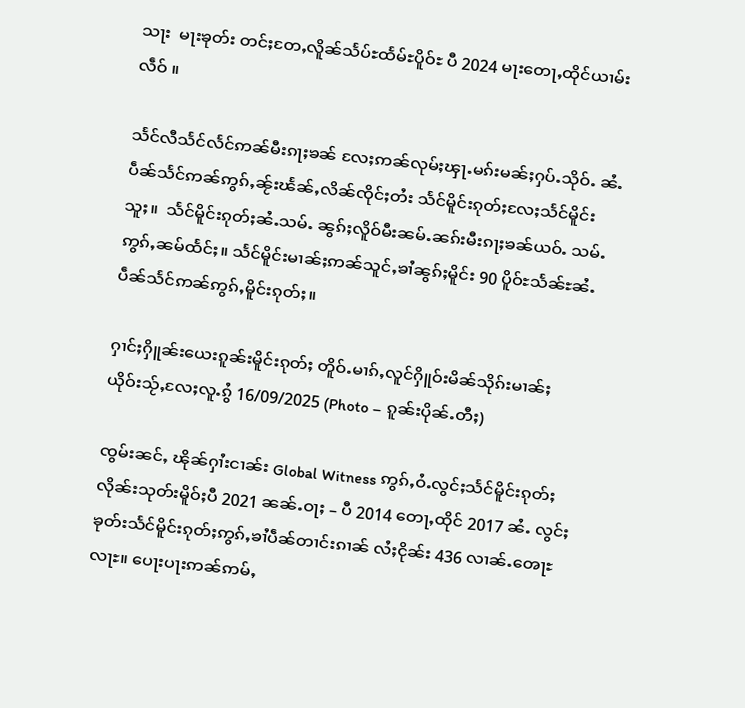သႃး  မႃးၶုတ်း တင်ႈတႄႇလိူၼ်သႅပ်ႊထႅမ်ႊပိူဝ်ႊ ပီ 2024 မႃးတေႃႇထိုင်ယၢမ်းလဵဝ် ။

သႅင်လီသႅင်လႅင်ဢၼ်မီးၵႃႈၶၼ် လႄႈဢၼ်လုမ်ႈၾႃႉမၵ်းမၼ်ႈႁပ်ႉသိုဝ်ႉ ၼႆႉပဵၼ်သႅင်ဢၼ်ဢွၵ်ႇၼႂ်းၽႅၼ်ႇလိၼ်ၸိုင်ႈတႆး သႅင်မိူင်းၵုတ်ႈလႄႈသႅင်မိူင်းသူႈ။  သႅင်မိူင်းၵုတ်ႈၼႆႉသမ်ႉ ၼွၵ်ႈလိူဝ်မီးၼမ်ႉၼၵ်းမီးၵႃႈၶၼ်ယဝ်ႉ သမ်ႉဢွၵ်ႇၼမ်ထႅင်ႈ။ သႅင်မိူင်းမၢၼ်ႈဢၼ်သူင်ႇၶၢႆၼွၵ်ႈမိူင်း 90 ပိူဝ်ႊသႅၼ်ႊၼႆႉပဵၼ်သႅင်ဢၼ်ဢွၵ်ႇမိူင်းၵုတ်ႈ။

ႁၢင်ႈႁိူၼ်းယေးၵူၼ်းမိူင်းၵုတ်ႈ တိူဝ်ႉမၢၵ်ႇလူင်ႁိူဝ်းမိၼ်သိုၵ်းမၢၼ်ႈယိုဝ်းသႂ်ႇလႄႈလူႉၵွႆ 16/09/2025 (Photo – ၵူၼ်းပိုၼ်ႉတီႈ)

ၸွမ်းၼင်ႇ ၽိုၼ်ႁၢႆးငၢၼ်း Global Witness ဢွၵ်ႇဝႆႉလွင်ႈသႅင်မိူင်းၵုတ်ႈ လိုၼ်းသုတ်းမိူဝ်ႈပီ 2021 ၼၼ်ႉဝႃႈ – ပီ 2014 တေႃႇထိုင် 2017 ၼႆႉ လွင်ႈၶုတ်းသႅင်မိူင်းၵုတ်ႈဢွၵ်ႇၶၢႆပဵၼ်တၢင်းၵၢၼ် လႆႈငိုၼ်း 436 လၢၼ်ႉၻေႃႊလႃႊ။ ပေႃးပႃးဢၼ်ဢမ်ႇ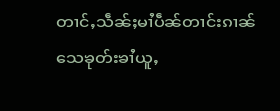တၢင်ႇသဵၼ်ႈမၢႆပဵၼ်တၢင်းၵၢၼ်သေၶုတ်းၶၢႆယူႇ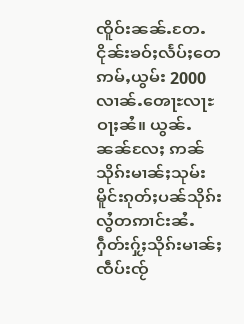ၸိူဝ်းၼၼ်ႉတႄႉ ငိုၼ်းၶဝ်ႈလႅပ်ႈတေဢမ်ႇယွမ်း 2000 လၢၼ်ႉၻေႃႊလႃႊ ဝႃႈၼႆ။ ယွၼ်ႉၼၼ်လႄႈ ဢၼ်သိုၵ်းမၢၼ်ႈသုမ်းမိူင်းၵုတ်ႈပၼ်သိုၵ်းလွႆတဢၢင်းၼႆႉ ႁဵတ်းႁႂ်ႈသိုၵ်းမၢၼ်ႈၸဵပ်းၸႂ်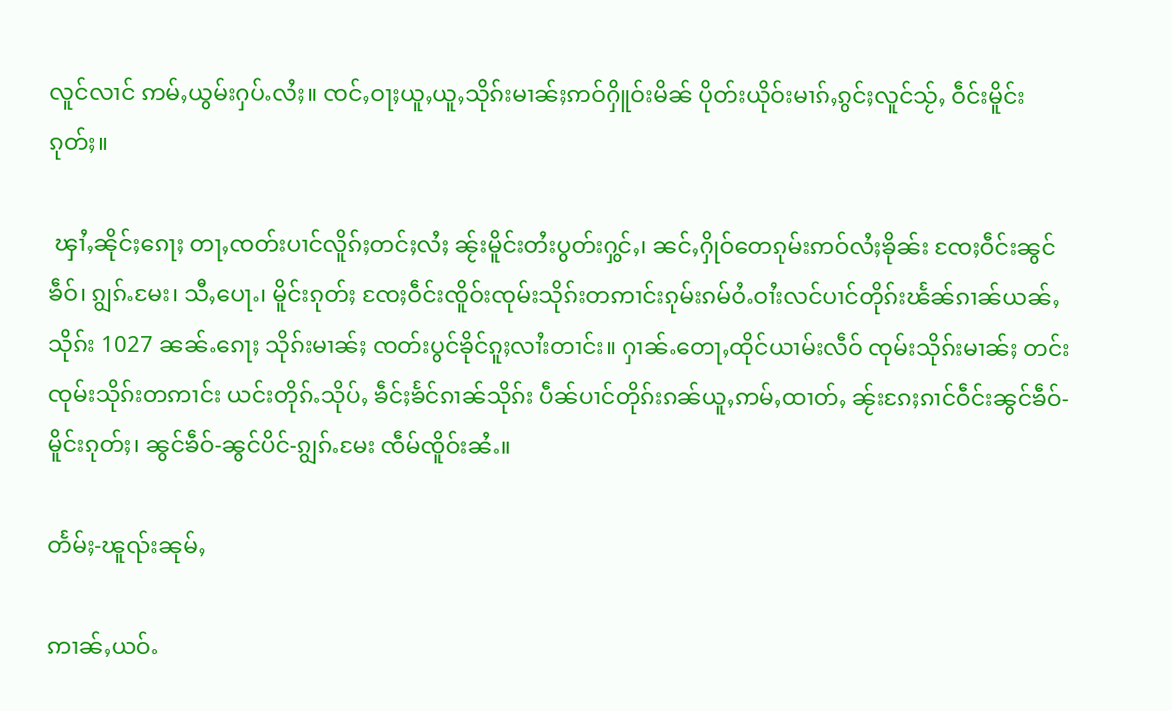လူင်လၢင် ဢမ်ႇယွမ်းႁပ်ႉလႆႈ။ ၸင်ႇဝႃႈယူႇယူႇသိုၵ်းမၢၼ်ႈဢဝ်ႁိူဝ်းမိၼ် ပိုတ်းယိုဝ်းမၢၵ်ႇၵွင်ႈလူင်သႂ်ႇ ဝဵင်းမိူင်းၵုတ်ႈ။

 ၾၢႆႇၼိုင်ႈၵေႃႈ တႃႇၸတ်းပၢင်လိူၵ်ႈတင်ႈလႆႈ ၼႂ်းမိူင်းတႆးပွတ်းႁွင်ႇ၊ ၼင်ႇႁိုဝ်တေၵုမ်းဢဝ်လႆႈၶိုၼ်း ၸႄႈဝဵင်းၼွင်ၶဵဝ်၊ ၵျွၵ်ႉမႄး၊ သီႇပေႃႉ၊ မိူင်းၵုတ်ႈ ၸႄႈဝဵင်းၸိူဝ်းၸုမ်းသိုၵ်းတဢၢင်းၵုမ်းၵမ်ဝႆႉဝၢႆးလင်ပၢင်တိုၵ်းၽႅၼ်ၵၢၼ်ယၼ်ႇသိုၵ်း 1027 ၼၼ်ႉၵေႃႈ သိုၵ်းမၢၼ်ႈ ၸတ်းပွင်ၶိုင်ၵူႈလၢႆးတၢင်း။ ႁၢၼ်ႉတေႃႇထိုင်ယၢမ်းလဵဝ် ၸုမ်းသိုၵ်းမၢၼ်ႈ တင်း ၸုမ်းသိုၵ်းတဢၢင်း ယင်းတိုၵ်ႉသိုပ်ႇ ၶဵင်ႈၶႅင်ၵၢၼ်သိုၵ်း ပဵၼ်ပၢင်တိုၵ်းၵၼ်ယူႇဢမ်ႇထၢတ်ႇ ၼႂ်းၵႄႈၵၢင်ဝဵင်းၼွင်ၶဵဝ်- မိူင်းၵုတ်ႈ၊ ၼွင်ၶဵဝ်-ၼွင်ပိင်-ၵျွၵ်ႉမႄး ၸဵမ်ၸိူဝ်းၼႆႉ။

တႅမ်ႈ-ၽူၺ်းၼုမ်ႇ

ဢၢၼ်ႇယဝ်ႉ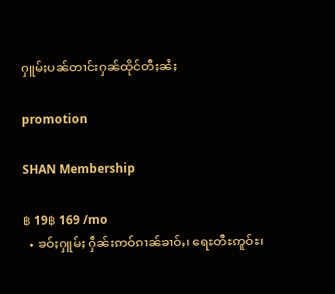ႁူမ်ႈပၼ်တၢင်းႁၼ်ထိုင်တီႈၼႆႈ

promotion

SHAN Membership

฿ 19฿ 169 /mo
  • ၶဝ်ႈႁူမ်ႈ ႁဵၼ်းဢဝ်ၵၢၼ်ၶၢဝ်ႇ၊ ရေႊတီႊဢူဝ်ႊ၊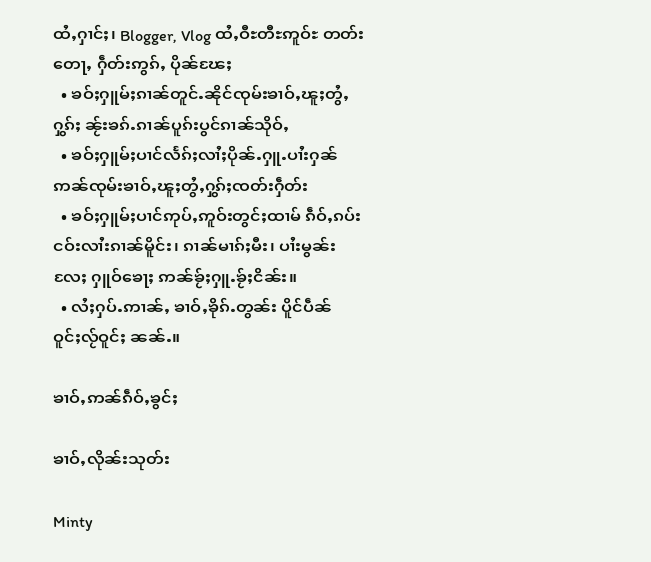ထႆႇႁၢင်ႈ၊ Blogger, Vlog ထႆႇဝီႊတီႊဢူဝ်ႊ တတ်းတေႃႇ ႁဵတ်းဢွၵ်ႇ ပိုၼ်ၽႄႈ
  • ၶဝ်ႈႁူမ်ႈၵၢၼ်တူင်ႉၼိုင်ၸုမ်းၶၢဝ်ႇၽူႈတွႆႇႁွၵ်ႈ ၼႂ်းၶၵ်ႉၵၢၼ်ပူၵ်းပွင်ၵၢၼ်သိုဝ်ႇ
  • ၶဝ်ႈႁူမ်ႈပၢင်လႅၵ်ႈလၢႆႈပိုၼ်ႉႁူႉပၢႆးႁၼ် ဢၼ်ၸုမ်းၶၢဝ်ႇၽူႈတွႆႇႁွၵ်ႈၸတ်းႁဵတ်း
  • ၶဝ်ႈႁူမ်ႈပၢင်ဢုပ်ႇဢူဝ်းတွင်ႈထၢမ် ၵဵဝ်ႇၵပ်းငဝ်းလၢႆးၵၢၼ်မိူင်း၊ ၵၢၼ်မၢၵ်ႈမီး၊ ပၢႆးမွၼ်း လႄႈ ႁူဝ်ၶေႃႈ ဢၼ်ၶႂ်ႈႁူႉၶႂ်ႈငိၼ်း။
  • လႆႈႁပ်ႉဢၢၼ်ႇ ၶၢဝ်ႇၶိုၵ်ႉတွၼ်း ပိူင်ပဵၼ်ဝူင်ႈလႂ်ဝူင်ႈ ၼၼ်ႉ။

ၶၢဝ်ႇဢၼ်ၵဵဝ်ႇၶွင်ႈ

ၶၢဝ်ႇလိုၼ်းသုတ်း

Minty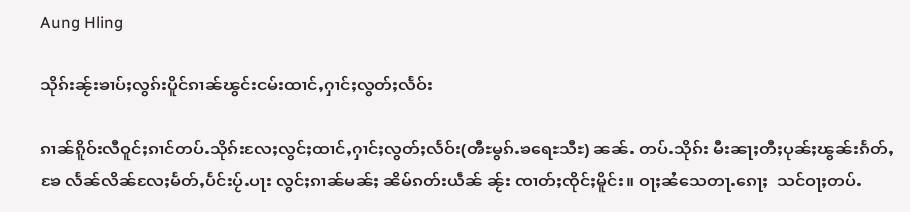Aung Hling

သိုၵ်းၼႂ်းၶၢပ်ႈလွၵ်းပိူင်ၵၢၼ်ၽွင်းငမ်းထၢင်ႇႁၢင်ႈလွတ်ႈလႅဝ်း

ၵၢၼ်ၵိူဝ်းလီဝူင်ႈၵၢင်တပ်ႉသိုၵ်းလႄႈလွင်ႈထၢင်ႇႁၢင်ႈလွတ်ႈလႅဝ်း(ၻီႊမွၵ်ႉၶရေႊသီႊ) ၼၼ်ႉ တပ်ႉသိုၵ်း မီးၼႃႈတီႈပုၼ်ႈၽွၼ်းၵႅတ်ႇၶႄ လႅၼ်လိၼ်လႄႈမႅတ်ႇပႅင်းပႂ်ႉပႃး လွင်ႈၵၢၼ်မၼ်ႈ ၼိမ်ၵတ်းယဵၼ် ၼႂ်း ၸၢတ်ႈၸိုင်ႈမိူင်း။ ဝႃႈၼႆသေတႃႉၵေႃႈ  သင်ဝႃႈတပ်ႉ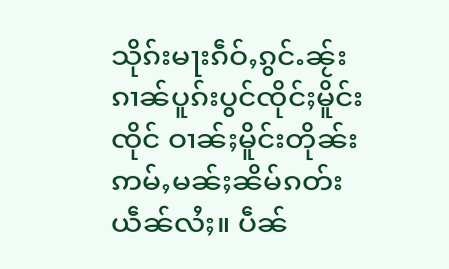သိုၵ်းမႃးၵဵဝ်ႇၵွင်ႉၼႂ်းၵၢၼ်ပူၵ်းပွင်ၸိုင်ႈမိူင်းၸိုင် ဝၢၼ်ႈမိူင်းတိုၼ်းဢမ်ႇမၼ်ႈၼိမ်ၵတ်းယဵၼ်လႆႈ။ ပဵၼ်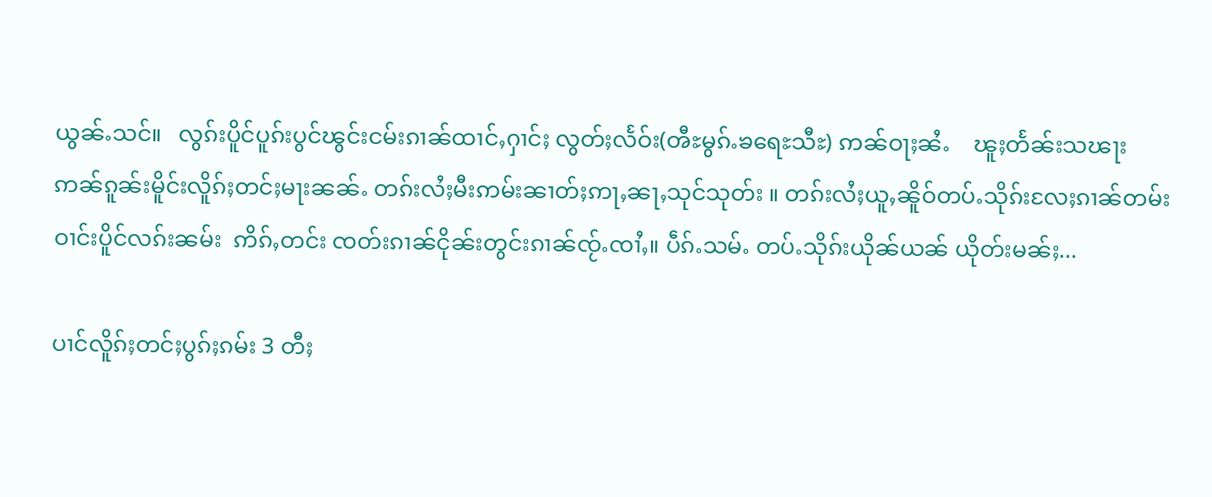ယွၼ်ႉသင်။   လွၵ်းပိူင်ပူၵ်းပွင်ၽွင်းငမ်းၵၢၼ်ထၢင်ႇႁၢင်ႈ လွတ်ႈလႅဝ်း(ၻီႊမွၵ်ႉၶရေႊသီႊ) ဢၼ်ဝႃႈၼႆႉ    ၽူႈတႅၼ်းသၽႃး ဢၼ်ၵူၼ်းမိူင်းလိူၵ်ႈတင်ႈမႃးၼၼ်ႉ တၵ်းလႆႈမီးဢမ်းၼၢတ်ႈဢႃႇၼႃႇသုင်သုတ်း ။ တၵ်းလႆႈယူႇၼိူဝ်တပ်ႉသိုၵ်းလႄႈၵၢၼ်တမ်းဝၢင်းပိူင်လၵ်းၼမ်း  ဢိၵ်ႇတင်း ၸတ်းၵၢၼ်ငိုၼ်းတွင်းၵၢၼ်ၸႂ်ႉၸၢႆႇ။ ပဵၵ်ႉသမ်ႉ တပ်ႉသိုၵ်းယိုၼ်ယၼ် ယိုတ်းမၼ်ႈ...

ပၢင်လိူၵ်ႈတင်ႈပွၵ်ႈၵမ်း 3 တီႈ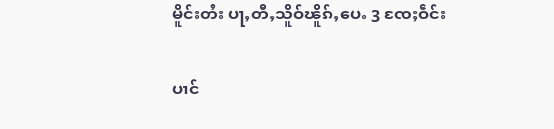မိူင်းတႆး ပႃႇတီႇသိူဝ်ၽိူၵ်ႇပေႉ 3 ၸႄႈဝဵင်း

ပၢင်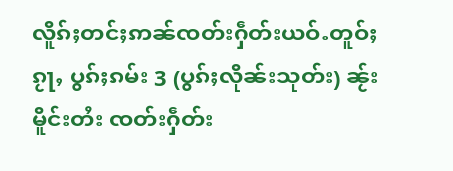လိူၵ်ႈတင်ႈဢၼ်ၸတ်းႁဵတ်းယဝ်ႉတူဝ်ႈၵႂႃႇ ပွၵ်ႈၵမ်း 3 (ပွၵ်ႈလိုၼ်းသုတ်း) ၼႂ်းမိူင်းတႆး ၸတ်းႁဵတ်း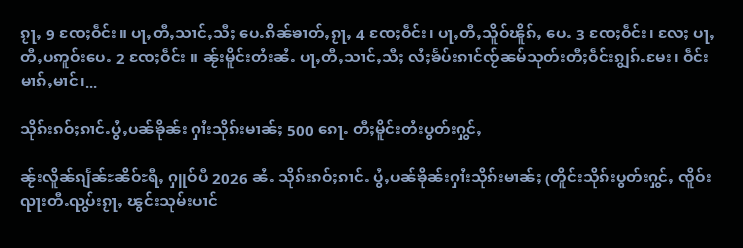ၵႂႃႇ 9 ၸႄႈဝဵင်း။ ပႃႇတီႇသၢင်ႇသီႈ ပေႉၵိၼ်ၶၢတ်ႇၵႂႃႇ 4 ၸႄႈဝဵင်း၊ ပႃႇတီႇသိူဝ်ၽိူၵ်ႇ ပေႉ 3 ၸႄႈဝဵင်း၊ လႄႈ ပႃႇတီႇပဢူဝ်းပေႉ 2 ၸႄႈဝဵင်း ။ ၼႂ်းမိူင်းတႆးၼႆႉ ပႃႇတီႇသၢင်ႇသီႈ လႆႈၶႅပ်းၵၢင်ၸႂ်ၼမ်သုတ်းတီႈဝဵင်းၵျွၵ်ႉမႄး၊ ဝဵင်းမၢၵ်ႇမၢင်၊...

သိုၵ်းၵဝ်ႈၵၢင်ႉပွႆႇပၼ်ၶိုၼ်း ႁၢႆးသိုၵ်းမၢၼ်ႈ 500 ၵေႃႉ တီႈမိူင်းတႆးပွတ်းႁွင်ႇ

ၼႂ်းလိူၼ်ၵျႅၼ်ႊၼိဝ်ႊရီႇ ႁူဝ်ပီ 2026 ၼႆႉ သိုၵ်းၵဝ်ႈၵၢင်ႉ ပွႆႇပၼ်ၶိုၼ်းႁၢႆးသိုၵ်းမၢၼ်ႈ (တိူင်းသိုၵ်းပွတ်းႁွင်ႇ ၸိူဝ်းၺႃးတီႉၺွပ်းၵႂႃႇ ၽွင်းသုမ်းပၢင်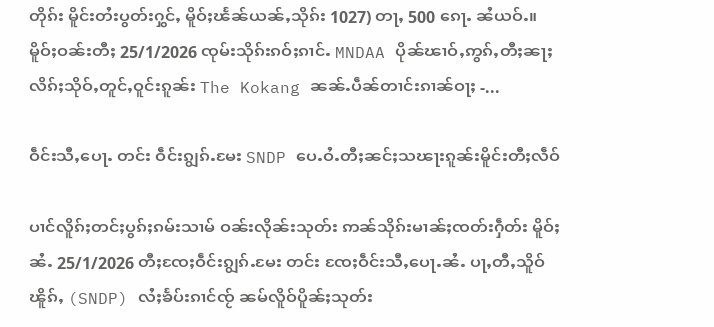တိုၵ်း မိူင်းတႆးပွတ်းႁွင်ႇ မိူဝ်ႈၽႅၼ်ယၼ်ႇသိုၵ်း 1027) တႃႇ 500 ၵေႃႉ ၼႆယဝ်ႉ။ မိူဝ်ႈဝၼ်းတီႈ 25/1/2026 ၸုမ်းသိုၵ်းၵဝ်ႈၵၢင်ႉ MNDAA ပိုၼ်ၽၢဝ်ႇဢွၵ်ႇတီႈၼႃႈလိၵ်ႈသိုဝ်ႇတူင်ႇဝူင်းၵူၼ်း The Kokang ၼၼ်ႉပဵၼ်တၢင်းၵၢၼ်ဝႃႈ -...

ဝဵင်းသီႇပေႃႉ တင်း ဝဵင်းၵျွၵ်ႉမႄး SNDP ပေႉဝႆႉတီႈၼင်ႈသၽႃးၵူၼ်းမိူင်းတီႈလဵဝ်

ပၢင်လိူၵ်ႈတင်ႈပွၵ်ႈၵမ်းသၢမ် ဝၼ်းလိုၼ်းသုတ်း ဢၼ်သိုၵ်းမၢၼ်ႈၸတ်းႁဵတ်း မိူဝ်ႈၼႆႉ 25/1/2026 တီႈၸႄႈဝဵင်းၵျွၵ်ႉမႄး တင်း ၸႄႈဝဵင်းသီႇပေႃႉၼႆႉ ပႃႇတီႇသိူဝ်ၽိူၵ်ႇ (SNDP) လႆႈၶႅပ်းၵၢင်ၸႂ် ၼမ်လိူဝ်ပိူၼ်ႈသုတ်း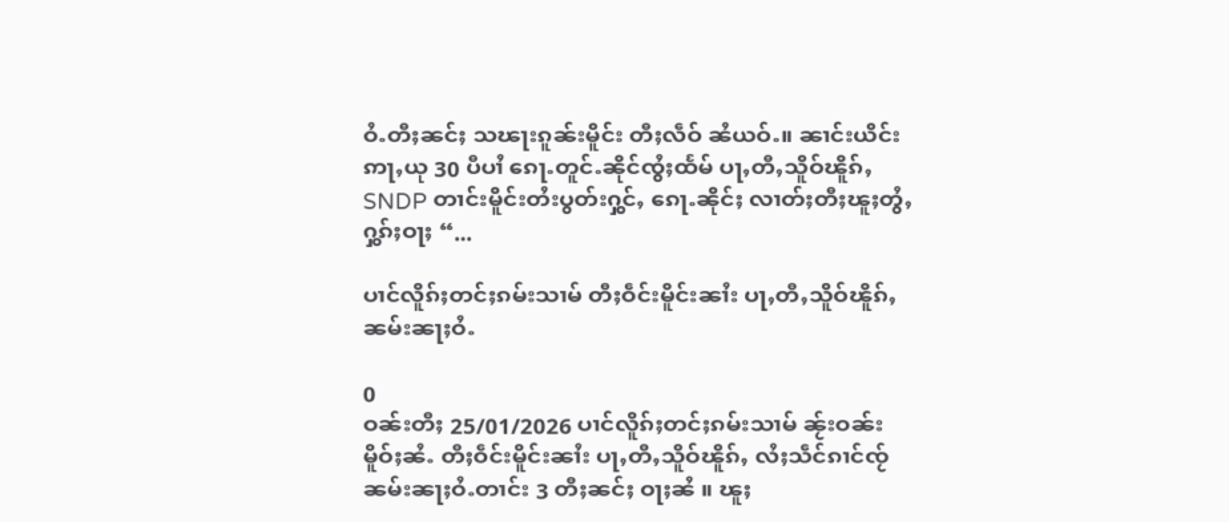ဝႆႉတီႈၼင်ႈ သၽႃးၵူၼ်းမိူင်း တီႈလဵဝ် ၼႆယဝ်ႉ။ ၼၢင်းယိင်းဢႃႇယု 30 ပီပၢႆ ၵေႃႉတူင်ႉၼိုင်ၸွႆႈထႅမ် ပႃႇတီႇသိူဝ်ၽိူၵ်ႇ SNDP တၢင်းမိူင်းတႆးပွတ်းႁွင်ႇ ၵေႃႉၼိုင်ႈ လၢတ်ႈတီႈၽူႈတွႆႇႁွၵ်ႈဝႃႈ “...

ပၢင်လိူၵ်ႈတင်ႈၵမ်းသၢမ် တီႈဝဵင်းမိူင်းၼၢႆး ပႃႇတီႇသိူဝ်ၽိူၵ်ႇၼမ်းၼႃႈဝႆႉ

0
ဝၼ်းတီႈ 25/01/2026 ပၢင်လိူၵ်ႈတင်ႈၵမ်းသၢမ် ၼႂ်းဝၼ်းမိူဝ်ႈၼႆႉ တီႈဝဵင်းမိူင်းၼၢႆး ပႃႇတီႇသိူဝ်ၽိူၵ်ႇ လႆႈသဵင်ၵၢင်ၸႂ် ၼမ်းၼႃႈဝႆႉတၢင်း 3 တီႈၼင်ႈ ဝႃႈၼႆ ။ ၽူႈ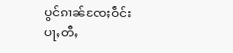ပွင်ၵၢၼ်ၸႄႈဝဵင်းပႃႇတီႇ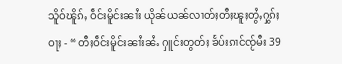သိူဝ်ၽိူၵ်ႇ ဝဵင်းမိူင်းၼၢႆး ယိုၼ်ယၼ်လၢတ်ႈတီႈၽူႈတွႆႇႁွၵ်ႈဝႃႈ - “ တီႈဝဵင်းမိူင်းၼၢႆးၼႆႉ ႁူင်းတွတ်ႈ ၶႅပ်းၵၢင်ၸႂ်မီး 39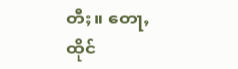တီႈ။ တေႃႇထိုင်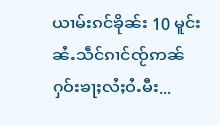ယၢမ်းၵင်ၶိုၼ်း 10 မူင်းၼႆႉသဵင်ၵၢင်ၸႂ်ဢၼ်ႁဝ်းၶႃႈလႆႈဝႆႉမီး...